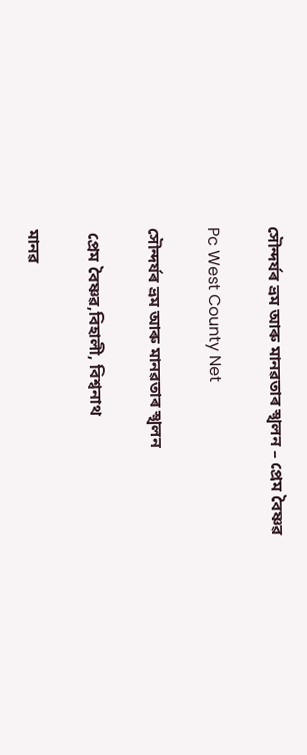সৌন্দৰ্যৰ ভ্ৰম আৰু মানৱতাৰ স্খলন – প্ৰেম বৈষ্ণৱ

Pc West County Net

সৌন্দৰ্যৰ ভ্ৰম আৰু মানৱতাৰ স্খলন

 প্ৰেম বৈষ্ণৱ,বিহালী, বিশ্বনাথ

মানৱ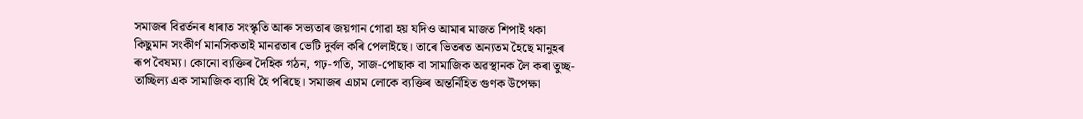সমাজৰ বিৱৰ্তনৰ ধাৰাত সংস্কৃতি আৰু সভ্যতাৰ জয়গান গোৱা হয় যদিও আমাৰ মাজত শিপাই থকা কিছুমান সংকীৰ্ণ মানসিকতাই মানৱতাৰ ভেটি দুৰ্বল কৰি পেলাইছে। তাৰে ভিতৰত অন্যতম হৈছে মানুহৰ ৰূপ বৈষম্য। কোনো ব্যক্তিৰ দৈহিক গঠন, গঢ়-গতি, সাজ-পোছাক বা সামাজিক অৱস্থানক লৈ কৰা তুচ্ছ-তাচ্ছিল্য এক সামাজিক ব্যাধি হৈ পৰিছে। সমাজৰ এচাম লোকে ব্যক্তিৰ অন্তৰ্নিহিত গুণক উপেক্ষা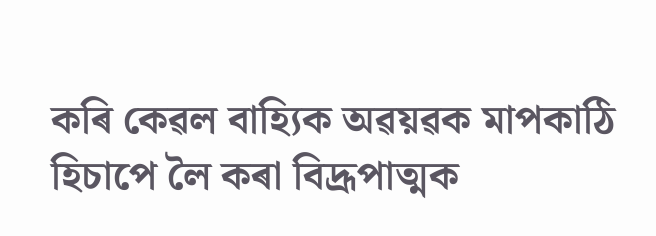কৰি কেৱল বাহ্যিক অৱয়ৱক মাপকাঠি হিচাপে লৈ কৰা বিদ্ৰূপাত্মক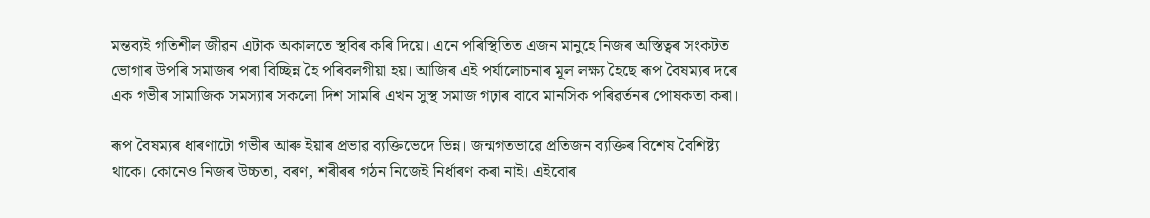মন্তব্যই গতিশীল জীৱন এটাক অকালতে স্থবিৰ কৰি দিয়ে। এনে পৰিস্থিতিত এজন মানুহে নিজৰ অস্তিত্বৰ সংকটত ভোগাৰ উপৰি সমাজৰ পৰা বিচ্ছিন্ন হৈ পৰিবলগীয়া হয়। আজিৰ এই পৰ্যালোচনাৰ মূল লক্ষ্য হৈছে ৰূপ বৈষম্যৰ দৰে এক গভীৰ সামাজিক সমস্যাৰ সকলো দিশ সামৰি এখন সুস্থ সমাজ গঢ়াৰ বাবে মানসিক পৰিৱৰ্তনৰ পোষকতা কৰা।

ৰূপ বৈষম্যৰ ধাৰণাটো গভীৰ আৰু ইয়াৰ প্ৰভাৱ ব্যক্তিভেদে ভিন্ন। জন্মগতভাৱে প্ৰতিজন ব্যক্তিৰ বিশেষ বৈশিষ্ট্য থাকে। কোনেও নিজৰ উচ্চতা, বৰণ, শৰীৰৰ গঠন নিজেই নিৰ্ধাৰণ কৰা নাই। এইবোৰ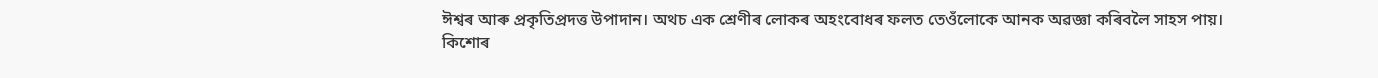ঈশ্বৰ আৰু প্ৰকৃতিপ্ৰদত্ত উপাদান। অথচ এক শ্ৰেণীৰ লোকৰ অহংবোধৰ ফলত তেওঁলোকে আনক অৱজ্ঞা কৰিবলৈ সাহস পায়। কিশোৰ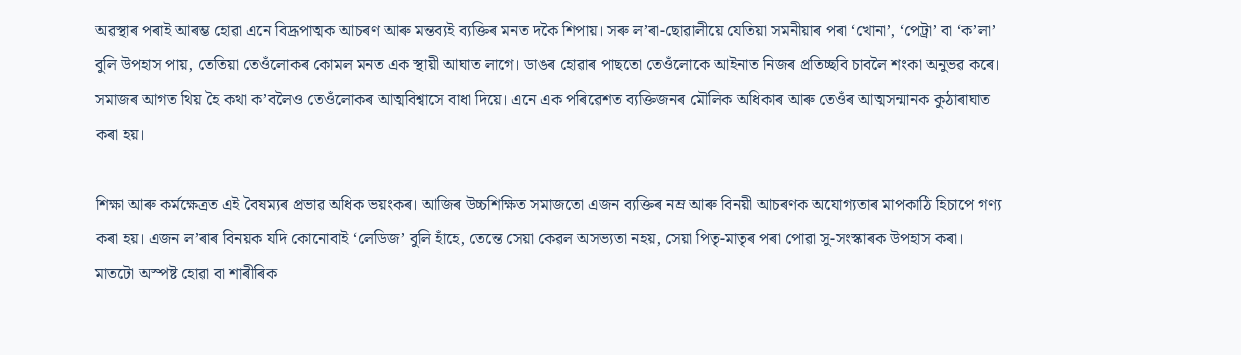অৱস্থাৰ পৰাই আৰম্ভ হোৱা এনে বিদ্ৰূপাত্মক আচৰণ আৰু মন্তব্যই ব্যক্তিৰ মনত দকৈ শিপায়। সৰু ল’ৰা-ছোৱালীয়ে যেতিয়া সমনীয়াৰ পৰা ‘খোনা’, ‘পেট্ৰা’ বা ‘ক’লা’ বুলি উপহাস পায়, তেতিয়া তেওঁলোকৰ কোমল মনত এক স্থায়ী আঘাত লাগে। ডাঙৰ হোৱাৰ পাছতো তেওঁলোকে আইনাত নিজৰ প্ৰতিচ্ছবি চাবলৈ শংকা অনুভৱ কৰে। সমাজৰ আগত থিয় হৈ কথা ক’বলৈও তেওঁলোকৰ আত্মবিশ্বাসে বাধা দিয়ে। এনে এক পৰিৱেশত ব্যক্তিজনৰ মৌলিক অধিকাৰ আৰু তেওঁৰ আত্মসন্মানক কুঠাৰাঘাত কৰা হয়।

শিক্ষা আৰু কৰ্মক্ষেত্ৰত এই বৈষম্যৰ প্ৰভাৱ অধিক ভয়ংকৰ। আজিৰ উচ্চশিক্ষিত সমাজতো এজন ব্যক্তিৰ নম্ৰ আৰু বিনয়ী আচৰণক অযোগ্যতাৰ মাপকাঠি হিচাপে গণ্য কৰা হয়। এজন ল’ৰাৰ বিনয়ক যদি কোনোবাই ‘লেডিজ’ বুলি হাঁহে, তেন্তে সেয়া কেৱল অসভ্যতা নহয়, সেয়া পিতৃ-মাতৃৰ পৰা পোৱা সু-সংস্কাৰক উপহাস কৰা। মাতটো অস্পষ্ট হোৱা বা শাৰীৰিক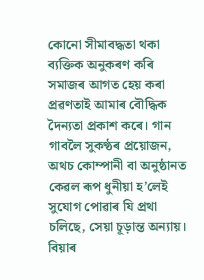কোনো সীমাবদ্ধতা থকা ব্যক্তিক অনুকৰণ কৰি সমাজৰ আগত হেয় কৰা প্ৰৱণতাই আমাৰ বৌদ্ধিক দৈন্যতা প্ৰকাশ কৰে। গান গাবলৈ সুকণ্ঠৰ প্ৰয়োজন, অথচ কোম্পানী বা অনুষ্ঠানত কেৱল ৰূপ ধুনীয়া হ’লেই সুযোগ পোৱাৰ যি প্ৰথা চলিছে, সেয়া চূড়ান্ত অন্যায়। বিয়াৰ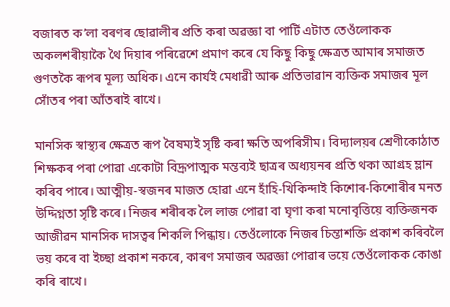বজাৰত ক’লা বৰণৰ ছোৱালীৰ প্ৰতি কৰা অৱজ্ঞা বা পাৰ্টি এটাত তেওঁলোকক অকলশৰীয়াকৈ থৈ দিয়াৰ পৰিৱেশে প্ৰমাণ কৰে যে কিছু কিছু ক্ষেত্ৰত আমাৰ সমাজত গুণতকৈ ৰূপৰ মূল্য অধিক। এনে কাৰ্যই মেধাৱী আৰু প্ৰতিভাৱান ব্যক্তিক সমাজৰ মূল সোঁতৰ পৰা আঁতৰাই ৰাখে।

মানসিক স্বাস্থ্যৰ ক্ষেত্ৰত ৰূপ বৈষম্যই সৃষ্টি কৰা ক্ষতি অপৰিসীম। বিদ্যালয়ৰ শ্ৰেণীকোঠাত শিক্ষকৰ পৰা পোৱা একোটা বিদ্ৰূপাত্মক মন্তব্যই ছাত্ৰৰ অধ্যয়নৰ প্ৰতি থকা আগ্ৰহ ম্লান কৰিব পাৰে। আত্মীয়-স্বজনৰ মাজত হোৱা এনে হাঁহি-খিকিন্দাই কিশোৰ-কিশোৰীৰ মনত উদ্দিগ্নতা সৃষ্টি কৰে। নিজৰ শৰীৰক লৈ লাজ পোৱা বা ঘৃণা কৰা মনোবৃত্তিয়ে ব্যক্তিজনক আজীৱন মানসিক দাসত্বৰ শিকলি পিন্ধায়। তেওঁলোকে নিজৰ চিন্তাশক্তি প্ৰকাশ কৰিবলৈ ভয় কৰে বা ইচ্ছা প্ৰকাশ নকৰে, কাৰণ সমাজৰ অৱজ্ঞা পোৱাৰ ভয়ে তেওঁলোকক কোঙা কৰি ৰাখে।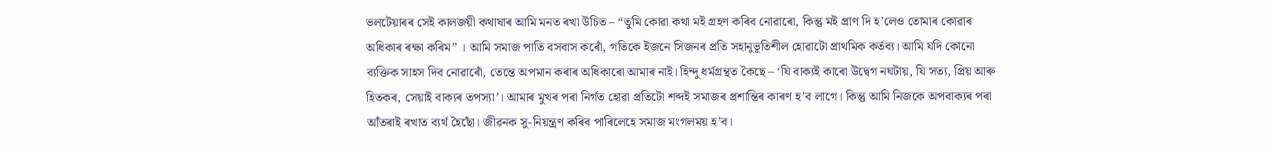ভলটেয়াৰৰ সেই কালজয়ী কথাষাৰ আমি মনত ৰখা উচিত – “তুমি কোৱা কথা মই গ্ৰহণ কৰিব নোৱাৰো, কিন্তু মই প্ৰাণ দি হ’লেও তোমাৰ কোৱাৰ অধিকাৰ ৰক্ষা কৰিম” । আমি সমাজ পাতি বসবাস কৰোঁ, গতিকে ইজনে সিজনৰ প্ৰতি সহানুভূতিশীল হোৱাটো প্ৰাথমিক কৰ্তব্য। আমি যদি কোনো ব্যক্তিক সাহস দিব নোৱাৰোঁ, তেন্তে অপমান কৰাৰ অধিকাৰো আমাৰ নাই। হিন্দু ধৰ্মগ্ৰন্থত কৈছে – ‘যি বাক্যই কাৰো উদ্বেগ নঘটায়, যি সত্য, প্ৰিয় আৰু হিতকৰ, সেয়াই বাক্যৰ তপস্যা’। আমাৰ মুখৰ পৰা নিৰ্গত হোৱা প্ৰতিটো শব্দই সমাজৰ প্ৰশান্তিৰ কাৰণ হ’ব লাগে। কিন্তু আমি নিজকে অপবাক্যৰ পৰা আঁতৰাই ৰখাত ব্যৰ্থ হৈছোঁ। জীৱনক সু-নিয়ন্ত্ৰণ কৰিব পাৰিলেহে সমাজ মংগলময় হ’ব।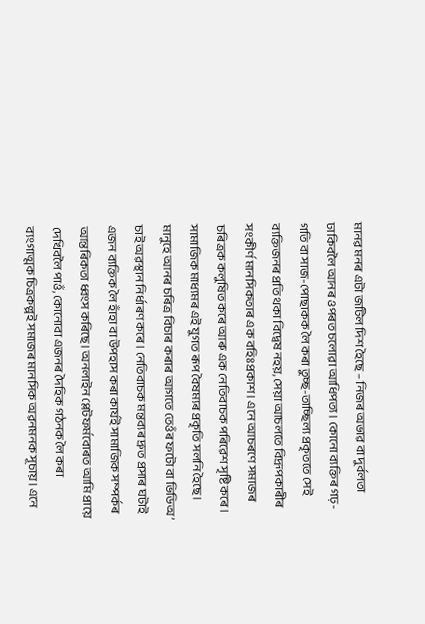মানৱ মনৰ এটা জটিল দিশ হৈছে – নিজৰ অভাৱ বা দুৰ্বলতা ঢাকিবলৈ আনৰ ওপৰত চলোৱা আধিপত্য। কোনো ব্যক্তিৰ গঢ়-গতি বা সাজ-পোছাকক লৈ কৰা তুচ্ছ-তাচ্ছিল্য প্ৰকৃততে সেই ব্যক্তিজনৰ প্ৰতি থকা বিদ্বেষ নহয়, সেয়া আচলতে বিদ্ৰূপকাৰীৰ সংকীৰ্ণ মানসিকতাৰ এক বহিঃপ্ৰকাশ। এনে আচৰণে সমাজৰ চৰিত্ৰক কলুষিত কৰে আৰু এক নেতিবাচক পৰিৱেশ সৃষ্টি কৰে। সামাজিক মাধ্যমৰ এই যুগত ৰূপ বৈষম্যৰ প্ৰকৃতি সলনি হৈছে। মানুহে আনৰ চৰিত্ৰ বিচাৰ কৰাৰ আগতে তেওঁৰ ফটো বা ভিডিঅ’ চাই অৱস্থান নিৰ্ধাৰণ কৰে। নেতিবাচক মন্তব্যৰ দ্ৰুত প্ৰসাৰ ঘটাই এজন ব্যক্তিক লৈ হাঁহা বা উপহাস কৰা কাৰ্যই সামাজিক সম্পৰ্কৰ আন্তৰিকতা ধ্বংস কৰিছে। অনলাইন প্লেটফৰ্মবোৰত আমি প্ৰায়ে দেখিবলৈ পাওঁ, কোনোবা এজনৰ দৈহিক গঠনক লৈ কৰা ব্যংগাত্মক চিত্ৰকল্পই সমাজৰ মানসিক অৱনমনক সূচায়। এনে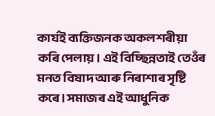কাৰ্যই ব্যক্তিজনক অকলশৰীয়া কৰি পেলায়। এই বিচ্ছিন্নতাই তেওঁৰ মনত বিষাদ আৰু নিৰাশাৰ সৃষ্টি কৰে। সমাজৰ এই আধুনিক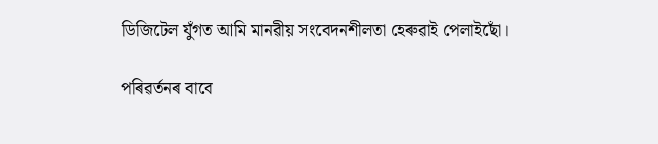ডিজিটেল যুঁগত আমি মানৱীয় সংবেদনশীলতা হেৰুৱাই পেলাইছোঁ।

পৰিৱৰ্তনৰ বাবে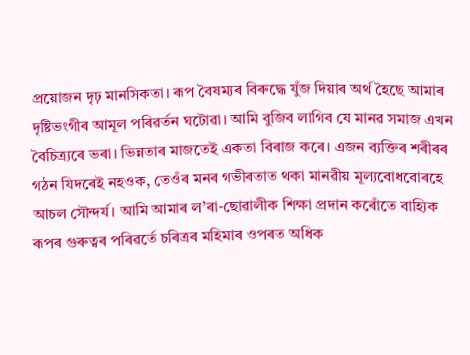প্ৰয়োজন দৃঢ় মানসিকতা। ৰূপ বৈষম্যৰ বিৰুদ্ধে যুঁজ দিয়াৰ অৰ্থ হৈছে আমাৰ দৃষ্টিভংগীৰ আমূল পৰিৱৰ্তন ঘটোৱা। আমি বুজিব লাগিব যে মানৱ সমাজ এখন বৈচিত্ৰ্যৰে ভৰা। ভিন্নতাৰ মাজতেই একতা বিৰাজ কৰে। এজন ব্যক্তিৰ শৰীৰৰ গঠন যিদৰেই নহওক, তেওঁৰ মনৰ গভীৰতাত থকা মানৱীয় মূল্যবোধবোৰহে আচল সৌন্দৰ্য। আমি আমাৰ ল’ৰা-ছোৱালীক শিক্ষা প্ৰদান কৰোঁতে বাহ্যিক ৰূপৰ গুৰুত্বৰ পৰিৱৰ্তে চৰিত্ৰৰ মহিমাৰ ওপৰত অধিক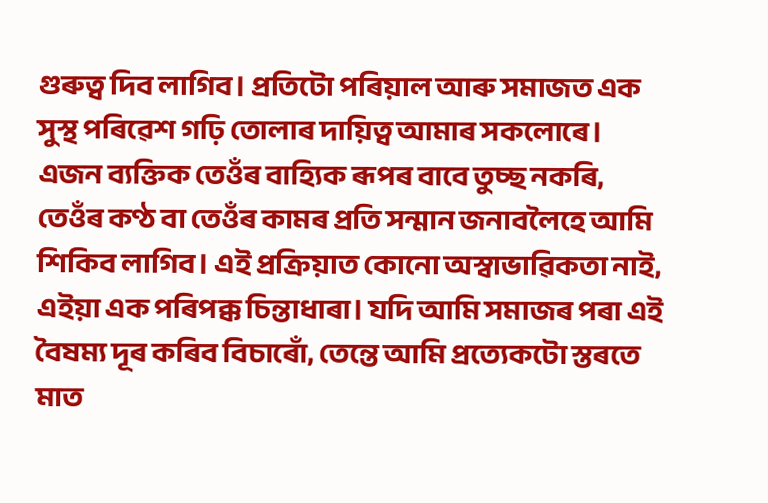গুৰুত্ব দিব লাগিব। প্ৰতিটো পৰিয়াল আৰু সমাজত এক সুস্থ পৰিৱেশ গঢ়ি তোলাৰ দায়িত্ব আমাৰ সকলোৰে। এজন ব্যক্তিক তেওঁৰ বাহ্যিক ৰূপৰ বাবে তুচ্ছ নকৰি, তেওঁৰ কণ্ঠ বা তেওঁৰ কামৰ প্ৰতি সন্মান জনাবলৈহে আমি শিকিব লাগিব। এই প্ৰক্ৰিয়াত কোনো অস্বাভাৱিকতা নাই, এইয়া এক পৰিপক্ক চিন্তাধাৰা। যদি আমি সমাজৰ পৰা এই বৈষম্য দূৰ কৰিব বিচাৰোঁ, তেন্তে আমি প্ৰত্যেকটো স্তৰতে মাত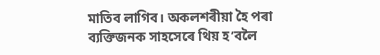মাতিব লাগিব। অকলশৰীয়া হৈ পৰা ব্যক্তিজনক সাহসেৰে থিয় হ’বলৈ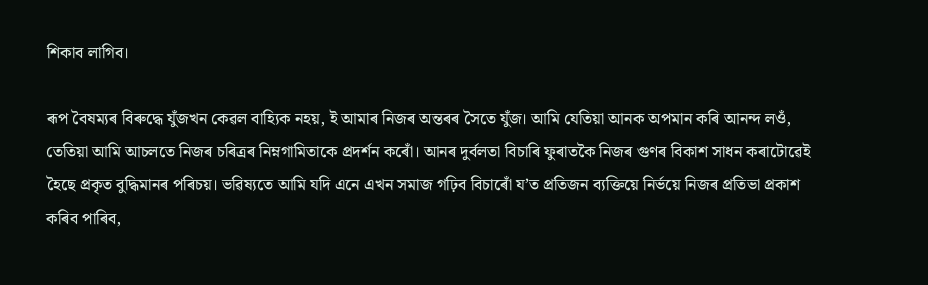শিকাব লাগিব।

ৰূপ বৈষম্যৰ বিৰুদ্ধে যুঁজখন কেৱল বাহ্যিক নহয়, ই আমাৰ নিজৰ অন্তৰৰ সৈতে যুঁজ। আমি যেতিয়া আনক অপমান কৰি আনন্দ লওঁ, তেতিয়া আমি আচলতে নিজৰ চৰিত্ৰৰ নিম্নগামিতাকে প্ৰদৰ্শন কৰোঁ। আনৰ দুৰ্বলতা বিচাৰি ফুৰাতকৈ নিজৰ গুণৰ বিকাশ সাধন কৰাটোৱেই হৈছে প্ৰকৃত বুদ্ধিমানৰ পৰিচয়। ভৱিষ্যতে আমি যদি এনে এখন সমাজ গঢ়িব বিচাৰোঁ য’ত প্ৰতিজন ব্যক্তিয়ে নিৰ্ভয়ে নিজৰ প্ৰতিভা প্ৰকাশ কৰিব পাৰিব,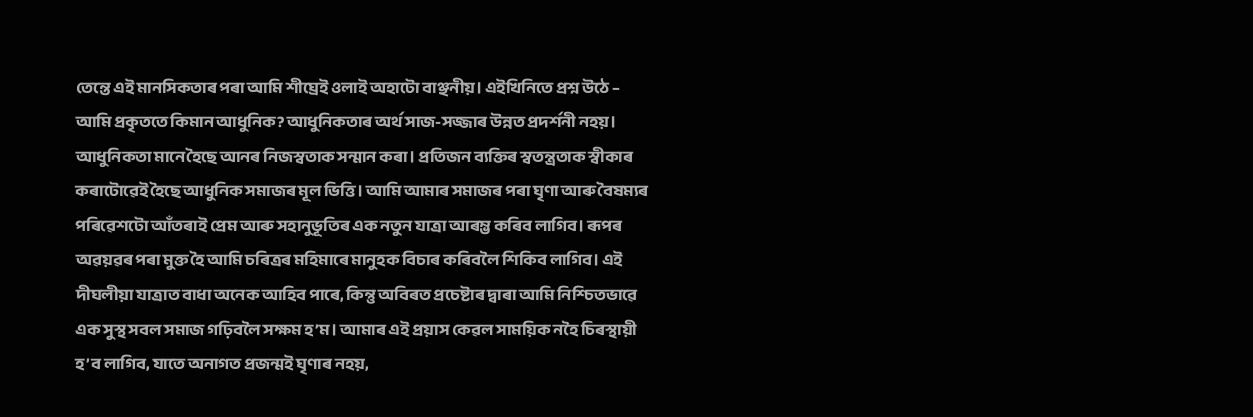তেন্তে এই মানসিকতাৰ পৰা আমি শীঘ্ৰেই ওলাই অহাটো বাঞ্ছনীয়। এইখিনিতে প্ৰশ্ন উঠে – আমি প্ৰকৃততে কিমান আধুনিক? আধুনিকতাৰ অৰ্থ সাজ-সজ্জাৰ উন্নত প্ৰদৰ্শনী নহয়। আধুনিকতা মানে হৈছে আনৰ নিজস্বতাক সন্মান কৰা। প্ৰতিজন ব্যক্তিৰ স্বতন্ত্ৰতাক স্বীকাৰ কৰাটোৱেই হৈছে আধুনিক সমাজৰ মূল ভিত্তি। আমি আমাৰ সমাজৰ পৰা ঘৃণা আৰু বৈষম্যৰ পৰিৱেশটো আঁতৰাই প্ৰেম আৰু সহানুভূতিৰ এক নতুন যাত্ৰা আৰম্ভ কৰিব লাগিব। ৰূপৰ অৱয়ৱৰ পৰা মুক্ত হৈ আমি চৰিত্ৰৰ মহিমাৰে মানুহক বিচাৰ কৰিবলৈ শিকিব লাগিব। এই দীঘলীয়া যাত্ৰাত বাধা অনেক আহিব পাৰে, কিন্তু অবিৰত প্ৰচেষ্টাৰ দ্বাৰা আমি নিশ্চিতভাৱে এক সুস্থ সবল সমাজ গঢ়িবলৈ সক্ষম হ’ম। আমাৰ এই প্ৰয়াস কেৱল সাময়িক নহৈ চিৰস্থায়ী হ’ব লাগিব, যাতে অনাগত প্ৰজন্মই ঘৃণাৰ নহয়,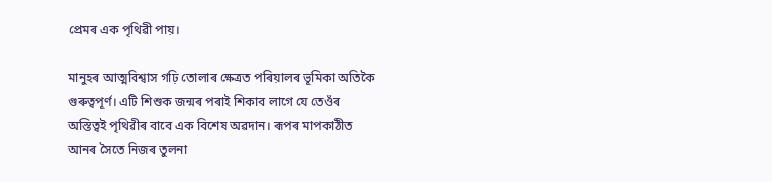প্ৰেমৰ এক পৃথিৱী পায়।

মানুহৰ আত্মবিশ্বাস গঢ়ি তোলাৰ ক্ষেত্ৰত পৰিয়ালৰ ভূমিকা অতিকৈ গুৰুত্বপূৰ্ণ। এটি শিশুক জন্মৰ পৰাই শিকাব লাগে যে তেওঁৰ অস্তিত্বই পৃথিৱীৰ বাবে এক বিশেষ অৱদান। ৰূপৰ মাপকাঠীত আনৰ সৈতে নিজৰ তুলনা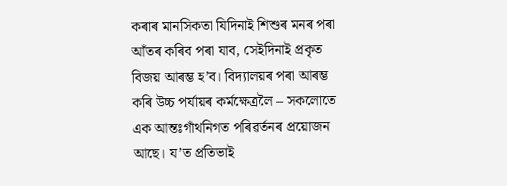কৰাৰ মানসিকতা যিদিনাই শিশুৰ মনৰ পৰা আঁতৰ কৰিব পৰা যাব, সেইদিনাই প্ৰকৃত বিজয় আৰম্ভ হ’ব। বিদ্যালয়ৰ পৰা আৰম্ভ কৰি উচ্চ পৰ্যায়ৰ কৰ্মক্ষেত্ৰলৈ – সকলোতে এক আন্তঃগাঁথনিগত পৰিৱৰ্তনৰ প্ৰয়োজন আছে। য’ত প্ৰতিভাই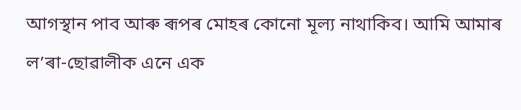আগস্থান পাব আৰু ৰূপৰ মোহৰ কোনো মূল্য নাথাকিব। আমি আমাৰ ল’ৰা-ছোৱালীক এনে এক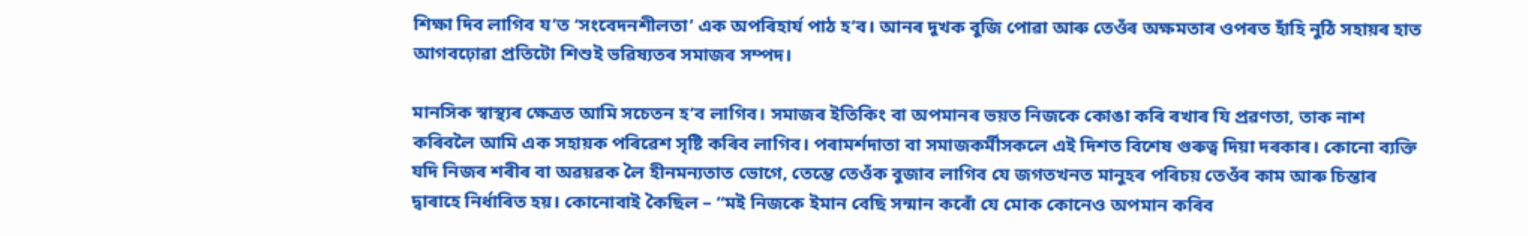শিক্ষা দিব লাগিব য’ত ‘সংবেদনশীলতা’ এক অপৰিহাৰ্য পাঠ হ’ব। আনৰ দুখক বুজি পোৱা আৰু তেওঁৰ অক্ষমতাৰ ওপৰত হাঁহি নুঠি সহায়ৰ হাত আগবঢ়োৱা প্ৰতিটো শিশুই ভৱিষ্যতৰ সমাজৰ সম্পদ।

মানসিক স্বাস্থ্যৰ ক্ষেত্ৰত আমি সচেতন হ’ব লাগিব। সমাজৰ ইতিকিং বা অপমানৰ ভয়ত নিজকে কোঙা কৰি ৰখাৰ যি প্ৰৱণতা, তাক নাশ কৰিবলৈ আমি এক সহায়ক পৰিৱেশ সৃষ্টি কৰিব লাগিব। পৰামৰ্শদাতা বা সমাজকৰ্মীসকলে এই দিশত বিশেষ গুৰুত্ব দিয়া দৰকাৰ। কোনো ব্যক্তি যদি নিজৰ শৰীৰ বা অৱয়ৱক লৈ হীনমন্যতাত ভোগে, তেন্তে তেওঁক বুজাব লাগিব যে জগতখনত মানুহৰ পৰিচয় তেওঁৰ কাম আৰু চিন্তাৰ দ্বাৰাহে নিৰ্ধাৰিত হয়। কোনোবাই কৈছিল – “মই নিজকে ইমান বেছি সন্মান কৰোঁ যে মোক কোনেও অপমান কৰিব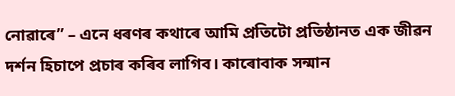নোৱাৰে” – এনে ধৰণৰ কথাৰে আমি প্ৰতিটো প্ৰতিষ্ঠানত এক জীৱন দৰ্শন হিচাপে প্ৰচাৰ কৰিব লাগিব। কাৰোবাক সন্মান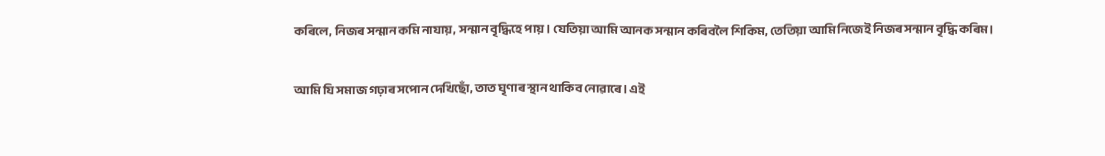কৰিলে, নিজৰ সন্মান কমি নাযায়, সন্মান বৃদ্ধিহে পায়। যেতিয়া আমি আনক সন্মান কৰিবলৈ শিকিম, তেতিয়া আমি নিজেই নিজৰ সন্মান বৃদ্ধি কৰিম।

আমি যি সমাজ গঢ়াৰ সপোন দেখিছোঁ, তাত ঘৃণাৰ স্থান থাকিব নোৱাৰে। এই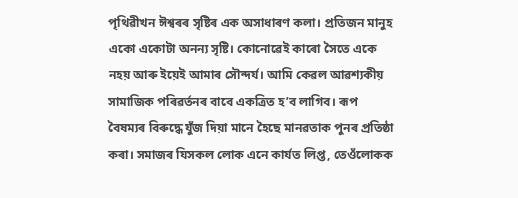পৃথিৱীখন ঈশ্বৰৰ সৃষ্টিৰ এক অসাধাৰণ কলা। প্ৰতিজন মানুহ একো একোটা অনন্য সৃষ্টি। কোনোৱেই কাৰো সৈতে একে নহয় আৰু ইয়েই আমাৰ সৌন্দৰ্য। আমি কেৱল আৱশ্যকীয় সামাজিক পৰিৱৰ্তনৰ বাবে একত্ৰিত হ’ব লাগিব। ৰূপ বৈষম্যৰ বিৰুদ্ধে যুঁজ দিয়া মানে হৈছে মানৱতাক পুনৰ প্ৰতিষ্ঠা কৰা। সমাজৰ যিসকল লোক এনে কাৰ্যত লিপ্ত, তেওঁলোকক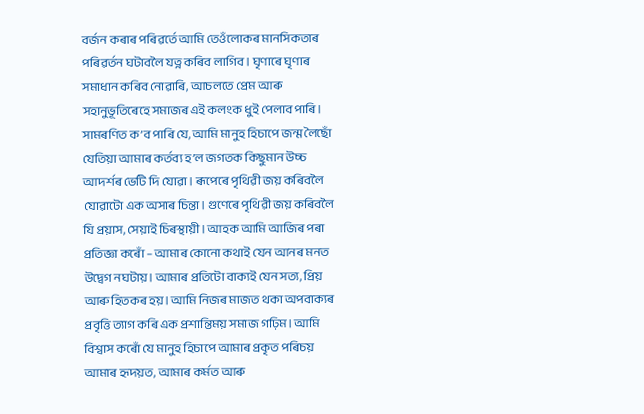বৰ্জন কৰাৰ পৰিৱৰ্তে আমি তেওঁলোকৰ মানসিকতাৰ পৰিৱৰ্তন ঘটাবলৈ যত্ন কৰিব লাগিব। ঘৃণাৰে ঘৃণাৰ সমাধান কৰিব নোৱাৰি, আচলতে প্ৰেম আৰু সহানুভূতিৰেহে সমাজৰ এই কলংক ধুই পেলাব পাৰি। সামৰণিত ক’ব পাৰি যে, আমি মানুহ হিচাপে জন্ম লৈছোঁ যেতিয়া আমাৰ কৰ্তব্য হ’ল জগতক কিছুমান উচ্চ আদৰ্শৰ ভেটি দি যোৱা। ৰূপেৰে পৃথিৱী জয় কৰিবলৈ যোৱাটো এক অসাৰ চিন্তা। গুণেৰে পৃথিৱী জয় কৰিবলৈ যি প্ৰয়াস, সেয়াই চিৰস্থায়ী। আহক আমি আজিৰ পৰা প্ৰতিজ্ঞা কৰোঁ – আমাৰ কোনো কথাই যেন আনৰ মনত উদ্বেগ নঘটায়। আমাৰ প্ৰতিটো বাক্যই যেন সত্য, প্ৰিয় আৰু হিতকৰ হয়। আমি নিজৰ মাজত থকা অপবাক্যৰ প্ৰবৃত্তি ত্যাগ কৰি এক প্ৰশান্তিময় সমাজ গঢ়িম। আমি বিশ্বাস কৰোঁ যে মানুহ হিচাপে আমাৰ প্ৰকৃত পৰিচয় আমাৰ হৃদয়ত, আমাৰ কৰ্মত আৰু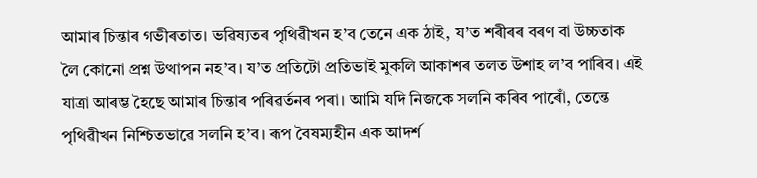আমাৰ চিন্তাৰ গভীৰতাত। ভৱিষ্যতৰ পৃথিৱীখন হ’ব তেনে এক ঠাই, য’ত শৰীৰৰ বৰণ বা উচ্চতাক লৈ কোনো প্ৰশ্ন উত্থাপন নহ’ব। য’ত প্ৰতিটো প্ৰতিভাই মুকলি আকাশৰ তলত উশাহ ল’ব পাৰিব। এই যাত্ৰা আৰম্ভ হৈছে আমাৰ চিন্তাৰ পৰিৱৰ্তনৰ পৰা। আমি যদি নিজকে সলনি কৰিব পাৰোঁ, তেন্তে পৃথিৱীখন নিশ্চিতভাৱে সলনি হ’ব। ৰূপ বৈষম্যহীন এক আদৰ্শ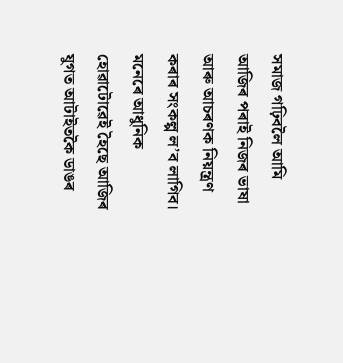সমাজ গঢ়িবলৈ আমি আজিৰ পৰাই নিজৰ ভাষা আৰু আচৰণক নিয়ন্ত্ৰণ কৰাৰ সংকল্প ল’ব লাগিব। মনেৰে আধুনিক হোৱাটোৱেই হৈছে আজিৰ যুগত আটাইতকৈ ডাঙৰ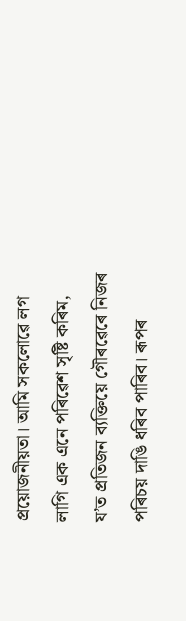প্ৰয়োজনীয়তা। আমি সকলোৱে লগ লাগি এক এনে পৰিৱেশ সৃষ্টি কৰিম, য’ত প্ৰতিজন ব্যক্তিয়ে গৌৰৱেৰে নিজৰ পৰিচয় দাঙি ধৰিব পাৰিব। ৰূপৰ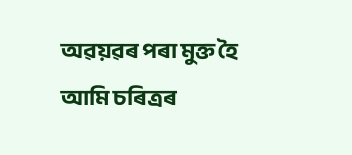অৱয়ৱৰ পৰা মুক্ত হৈ আমি চৰিত্ৰৰ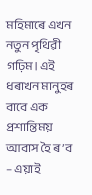মহিমাৰে এখন নতুন পৃথিৱী গঢ়িম। এই ধৰাখন মানুহৰ বাবে এক প্ৰশান্তিময় আবাস হৈ ৰ’ব – এয়াই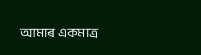আমাৰ একমাত্ৰ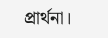প্ৰাৰ্থনা।